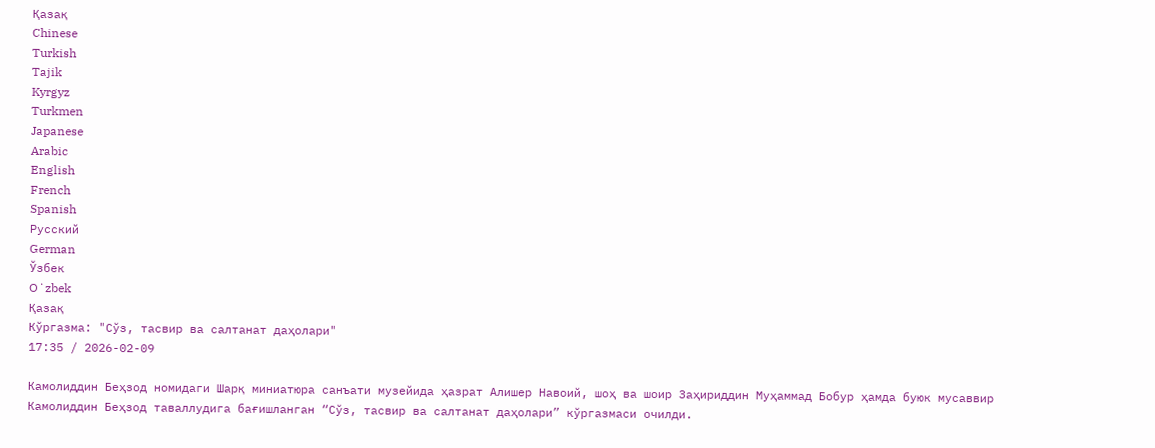Қазақ
Chinese
Turkish
Tajik
Kyrgyz
Turkmen
Japanese
Arabic
English
French
Spanish
Русский
German
Ўзбек
Oʻzbek
Қазақ
Кўргазма: "Сўз, тасвир ва салтанат даҳолари"
17:35 / 2026-02-09

Камолиддин Беҳзод номидаги Шарқ миниатюра санъати музейида ҳазрат Алишер Навоий, шоҳ ва шоир Заҳириддин Муҳаммад Бобур ҳамда буюк мусаввир Камолиддин Беҳзод таваллудига бағишланган “Сўз, тасвир ва салтанат даҳолари” кўргазмаси очилди.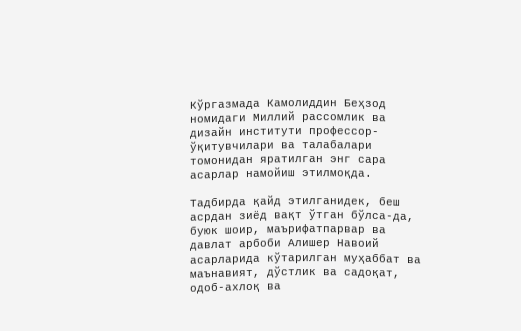Кўргазмада Камолиддин Беҳзод номидаги Миллий рассомлик ва дизайн институти профессор-ўқитувчилари ва талабалари томонидан яратилган энг сара асарлар намойиш этилмоқда.

Тадбирда қайд этилганидек, беш асрдан зиёд вақт ўтган бўлса-да, буюк шоир, маърифатпарвар ва давлат арбоби Алишер Навоий асарларида кўтарилган муҳаббат ва маънавият, дўстлик ва садоқат, одоб-ахлоқ ва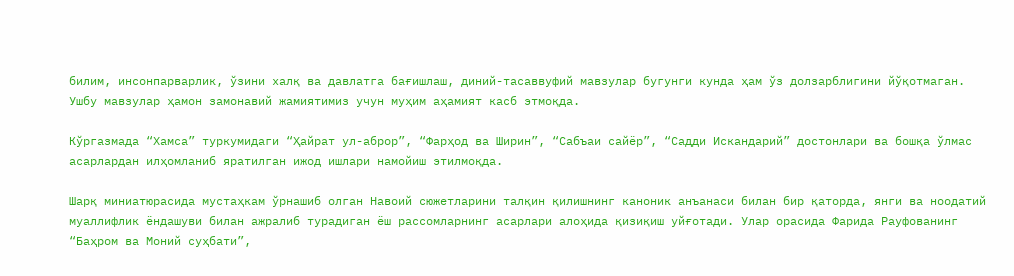билим, инсонпарварлик, ўзини халқ ва давлатга бағишлаш, диний-тасаввуфий мавзулар бугунги кунда ҳам ўз долзарблигини йўқотмаган. Ушбу мавзулар ҳамон замонавий жамиятимиз учун муҳим аҳамият касб этмоқда.

Кўргазмада “Хамса” туркумидаги “Ҳайрат ул-аброр”, “Фарҳод ва Ширин”, “Сабъаи сайёр”, “Садди Искандарий” достонлари ва бошқа ўлмас асарлардан илҳомланиб яратилган ижод ишлари намойиш этилмоқда.

Шарқ миниатюрасида мустаҳкам ўрнашиб олган Навоий сюжетларини талқин қилишнинг каноник анъанаси билан бир қаторда, янги ва ноодатий муаллифлик ёндашуви билан ажралиб турадиган ёш рассомларнинг асарлари алоҳида қизиқиш уйғотади. Улар орасида Фарида Рауфованинг “Баҳром ва Моний суҳбати”,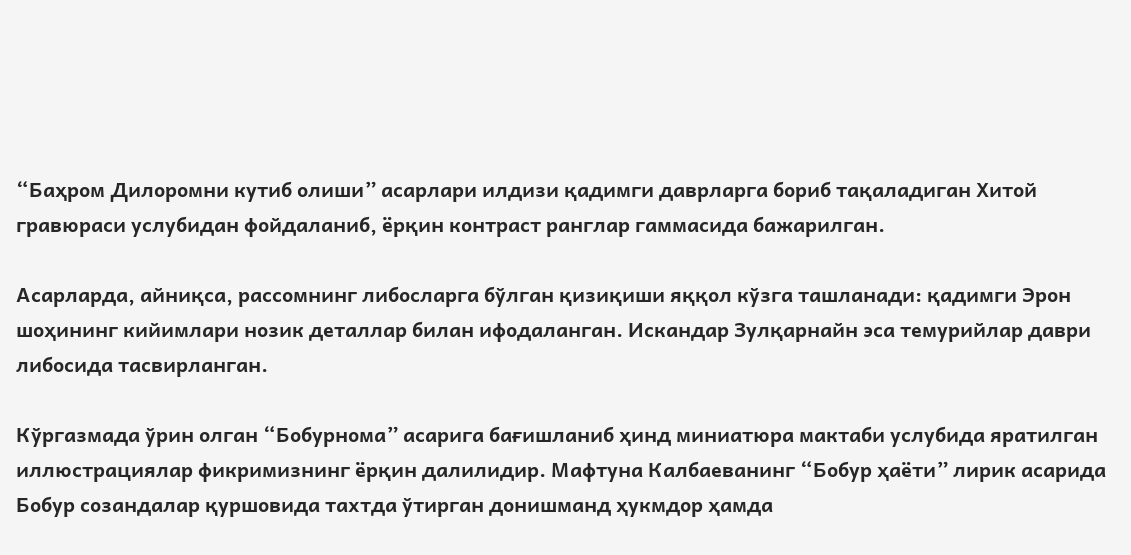“Баҳром Дилоромни кутиб олиши” асарлари илдизи қадимги даврларга бориб тақаладиган Хитой гравюраси услубидан фойдаланиб, ёрқин контраст ранглар гаммасида бажарилган.

Асарларда, айниқса, рассомнинг либосларга бўлган қизиқиши яққол кўзга ташланади: қадимги Эрон шоҳининг кийимлари нозик деталлар билан ифодаланган. Искандар Зулқарнайн эса темурийлар даври либосида тасвирланган.

Кўргазмада ўрин олган “Бобурнома” асарига бағишланиб ҳинд миниатюра мактаби услубида яратилган иллюстрациялар фикримизнинг ёрқин далилидир. Мафтуна Калбаеванинг “Бобур ҳаёти” лирик асарида Бобур созандалар қуршовида тахтда ўтирган донишманд ҳукмдор ҳамда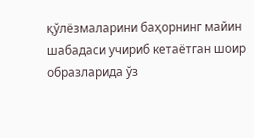қўлёзмаларини баҳорнинг майин шабадаси учириб кетаётган шоир образларида ўз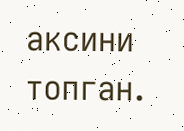аксини топган.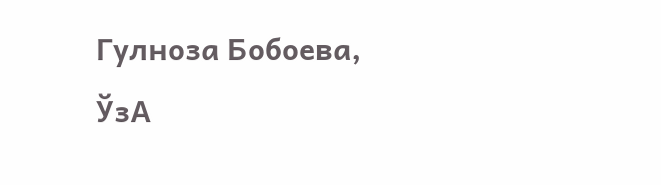Гулноза Бобоева, ЎзА